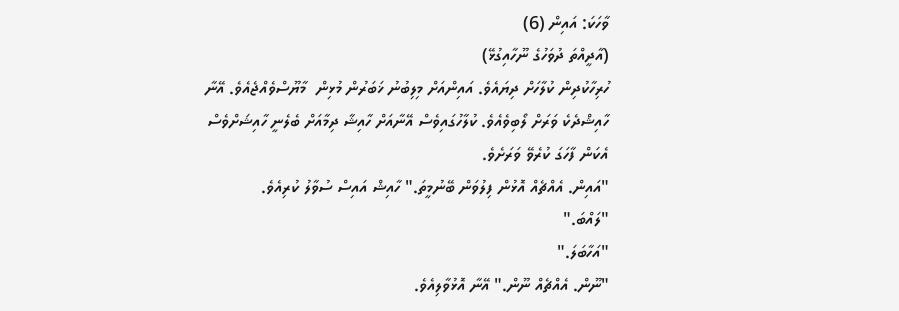ވާހަކަ: އައިން (6)
(އާދީއްތަ ދުވަހުގެ ނޫހާއިގުޅޭ)
ހުރިހާކުދިން ކުލާހަށް ދިޔައެވެ. އައިންއަށް މިލިބުނު ޚަބަރުން މުޅިން  މާޔޫސްވެއްޖެއެވެ. އޭނާ ހާއިޝްދެކެ ވަރަށް ލޯބިވެއެވެ. ކުލާހުގައިވެސް އޭނާއަށް ހާއިޝާ ދިމާއަށް ބެލެނީ ހާއިޝަށްވެސް އެކަން ފާހަގަ ކުރެވޭ ވަރަށެވެ.
"އައިން. އެއްޗެއް އޮޅުން ފިލުވަން ބޭނުމީތަ." ހާއިޝް އައިސް ސުވާލު ކުރިއެވެ.
"ލައްބަ."
"އަހާބަލަ."
"ނޫން. އެއްޗެއް ނޫން." އޭނާ އޮޅުވާލިއެވެ.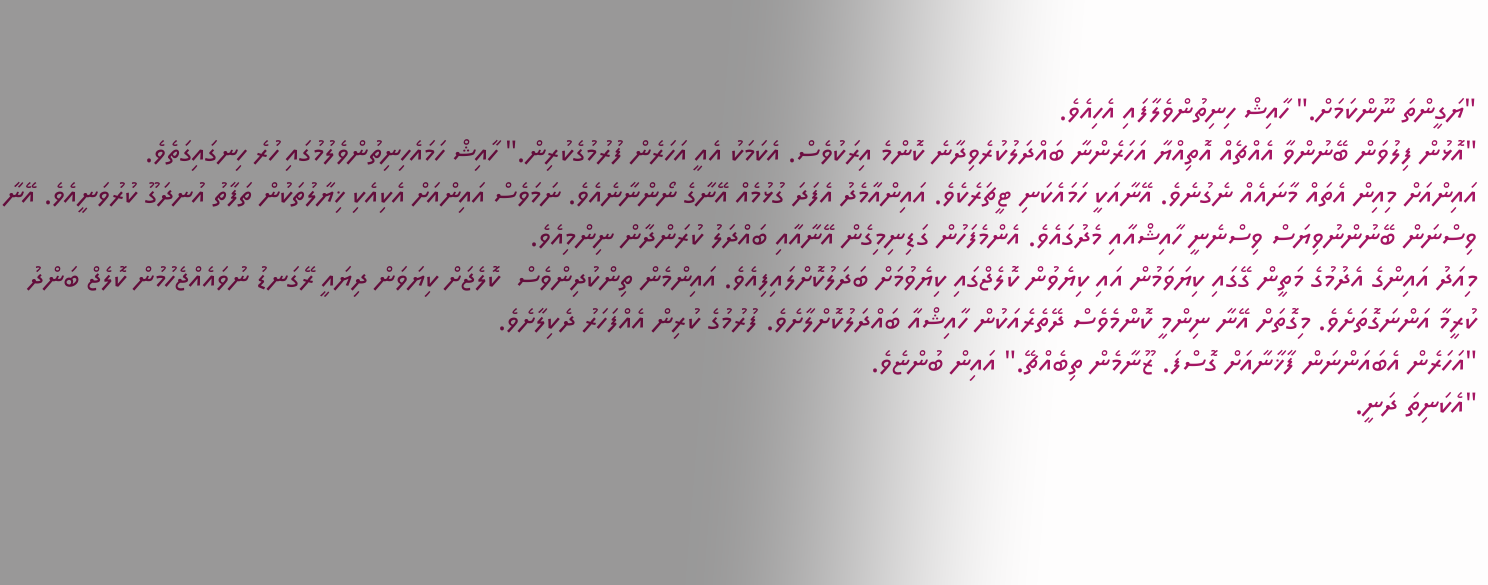"ޔަގީންތަ ނޫންކަމަށް." ހާއިޝް ހިނިތުންވެލާފައި އެހިއެވެ.
"އޮޅުން ފިލުވަން ބޭނުންވާ އެއްޗެއް އޮތިއްޔާ އަހަރެންނާ ބައްދަލުކުރެވިދާނެ ކޮންމެ އިރަކުވެސް. އެކަމަކު އެއީ އަހަރެން ފުރުމުގެކުރިން." ހާއިޝް ހަމައެހިނިތުންވެލުމުގައި ހުރެ ހިނގައިގަތެވެ.
އައިންއަށް މިއިން އެތައް މާނައެއް ނެގުނެވެ. އޭނާއަކީ ހަމައެކަނި ޓީޗަރެކެވެ. އައިންއާމެދު އެފަދަ ގުޅުމެއް އޭނާގެ ނޯންނާނެއެވެ. ނަމަވެސް އައިންއަށް އެކިއެކި ޚިޔާލުތަކުން ތަފާތު އުނދަގޫ ކުރުވަނީއެވެ. އޭނާ ވިސްނަން ބޭނުންނުވިޔަސް ވިސްނެނީ ހާއިޝްއާއި މެދުގައެވެ. އެންމެފަހުން ގަޑިނިމިގެން އޭނާއާއި ބައްދަލު ކުރަންދާން ނިންމިއެވެ.
މިއަދު އައިންގެ އެދުމުގެ މަތީން ގޭގައި ކިޔަވަމުން އައި ކިޔެވުން ކޮލެޖްގައި ކިޔެވުމަށް ބަދަލުކޮށްލައިފިއެވެ. އައިންމެން ތިންކުދިންވެސް  ކޮލެޖަށް ކިޔަވަން ދިޔައީ ރޭގަނޑު ނުވައެއްޖެހުމުން ކޮލެޖް ބަންދު ކުރީމާ އަންނަގޮތަށެވެ. މިގޮތަށް އޭނާ ނިންމީ ކޮންމެވެސް ދޭތެރެއަކުން ހާއިޝްއާ ބައްދަލުކޮށްލާށެވެ. ފުރުމުގެ ކުރިން އެއްފަހަރު ދެކިލާށެވެ.
"އަހަރެން އެބައަންނަން ފާޚާނާއަށް ގޮސްފަ. ޒޫނާމެން ތިބެއްޗޭ." އައިން ބުންޏެވެ.
"އެކަނިތަ ދަނީ.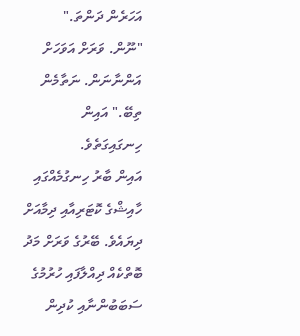އަހަރެން ދަންތަ."
"ނޫން. ވަރަށް އަވަހަށް އަންނާނަން. ނަތާމެން ތިބޭ." އައިން ހިނގައިގަތެވެ.
އައިން ބާރު ހިނގުމެއްގައި ހާއިޝްގެ ކޮޓަރިއާއި ދިމާއަށް ދިޔައެވެ. ބޭރުގެ ވަރަށް މަދު ބޮތްކެއް ދިއްލާފައި ހުރުމުގެ ސަބަބުންނާއި ކުދިން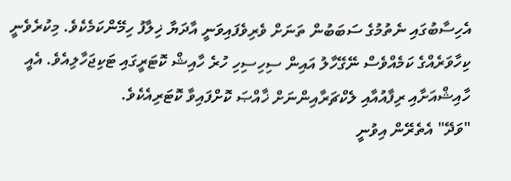އެހިސާބުގައި ނެތުމުގެ ސަބަބުން ތަނަށް ވެރިވެފައިވަނީ އާދަޔާ ޚިލާފު ހިމޭންކަމެކެވެ. މިކުރެވެނީ ކިހާވަރެއްގެ ކަމެއްވެސް ނޭގޭހާލު އައިން ސިހިސިހި ހުރެ ހާއިޝް ކޮޓަރީގައި ޓަކިޖަހާލިއެވެ. އެއީ ހާއިޝްއަށާއި ރިފާއުއާއި ލެކްޗަރާއިންނަށް ޚާއްޞަ ކޮށްފައިވާ ކޮޓަރިއެކެވެ.
"ވަދޭ" އެތެރޭން އިވުނީ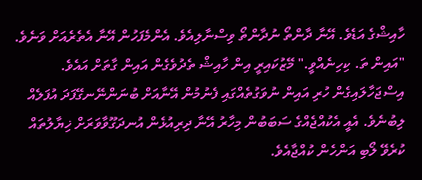ހާއިޝްގެ އަޑެވެ. އޭނާ ދާންތޯ ނުދާންތޯ ވިސްނާލިއެވެ. އެންމެފަހުން އޭނާ އެތެރެއަށް ވަނެވެ.
"އައިން ތަ. ކިހިނެއްވީ." މޭޒުކައިރީ އިން ހާއިޝް ތެދުވެގެން އައިން ގާތަށް އައެވެ. އިސްޖަހާލައިގެން ހުރި އައިން ނުވަގުތެއްގައި ފެނުމުން އޭނާއަށް ބުނަންނޭނގޭފަދަ އުފަލެއް ލިބުނެވެ. އެއީ އެކުއްޖެއްގެ ސަބަބުން މިހާރު އޭނާ ދިރިއުޅެން އުނދަގޫވާވަރަށް ޚިޔާލުތައް ކުރެވޭ ލޯބި އަންހެން ކުއްޖާއެވެ.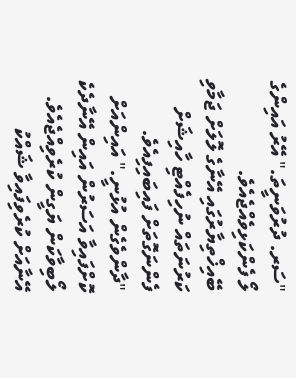"ސަރ. ދުރުވަނީތަ." އޭރު އައިންގެ ލޯ ފެންކަޅިވެއްޖެއެވެ. ބޭއިޚްތިޔާރުގައި އޭނާގެ ލޮލަށް ޖަމާވި ކަރުނަތައް ނުހިފެއްޓި ހާއިޝަށް ފެންނަގޮތަށް ފައިބައިފިއެވެ.
"ދާންވެގެން އުޅުނީ." އައިންއަށް ކޮށްފައިވާ އަސަރުން އައިން އޭނާދެކެ ލޯބިވާކަން ޔަގީން ކުރެވިއްޖެއެވެ. އޭނާއަށް ކުރެވިފައިވާ ޝައްކު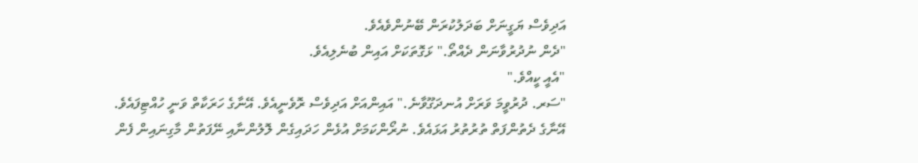އަދިވެސް ޔަގީނަށް ބަދަލުކުރަން ބޭނުންވެއެވެ.
"ދެން ނުދުރުވާނަން ދެއްތޯ." ޅަގޮތަކަށް އައިން ބުނެލިއެވެ.
"އެއީ ކީއްވެ."
"ސަރ. ދުރުވީމަ ވަރަށް އުނދަގޫވާނެ." އައިންއަށް އަދިވެސް ރޮވެނީއެވެ. އޭނާގެ ހަރަކާތް ވަނީ ހުއްޓިފައެވެ. އޭނާގެ ދެތުންފަތް ތުރުތުރު އަޅައެވެ. ނުރޯންކަމަށް އުޅެން ހަދައިގެން ލޮލުންނާއި ނޭފަތުން މާގިނައިން ފެން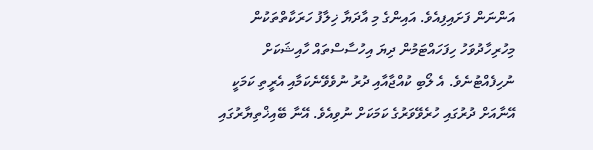އަންނަން ފަށައިފިއެވެ. އައިންގެ މި އާދަޔާ ޚިލާފު ހަރަކާތްތަކުން މިހުރިހާދުވަހު ހިފަހައްޓަމުން ދިޔަ އިހުސާސްތައް ހާއިޝަކަށް ނުހިފެއްޓުނެވެ. އެ ލޯބި ކުއްޖާއާއި ދުރު ނުވެވޭނެކަމާއި އެރީތި ކަމަކީ އޭނާއަށް ދުރުގައި ހުރެވޭވަރުގެ ކަމަކަށް ނުވިއެވެ. އޭނާ ބޭއިޚްތިޔާރުގައި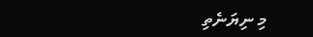މި ނިޔަނެތި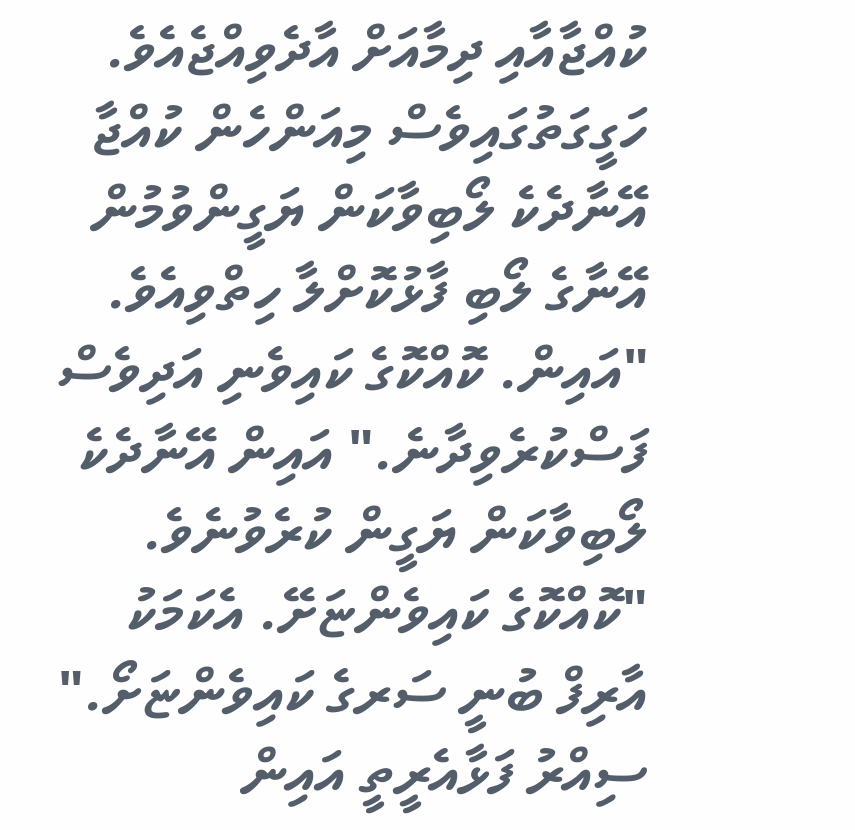ކުއްޖާއާއި ދިމާއަށް އާދެވިއްޖެއެވެ. ހަގީގަތުގައިވެސް މިއަންހެން ކުއްޖާ އޭނާދެކެ ލޯބިވާކަން ޔަގީންވުމުން އޭނާގެ ލޯބި ފާޅުކޮށްލާ ހިތްވިއެވެ.
"އައިން. ކޮއްކޮގެ ކައިވެނި އަދިވެސް ފަސްކުރެވިދާނެ." އައިން އޭނާދެކެ ލޯބިވާކަން ޔަގީން ކުރެވުނެވެ.
"ކޮއްކޮގެ ކައިވެންޏަށޭ. އެކަމަކު އާރިފް ބުނީ ސަރގެ ކައިވެންޏަށޯ." ސިއްރު ފަޅާއެރީތީ އައިން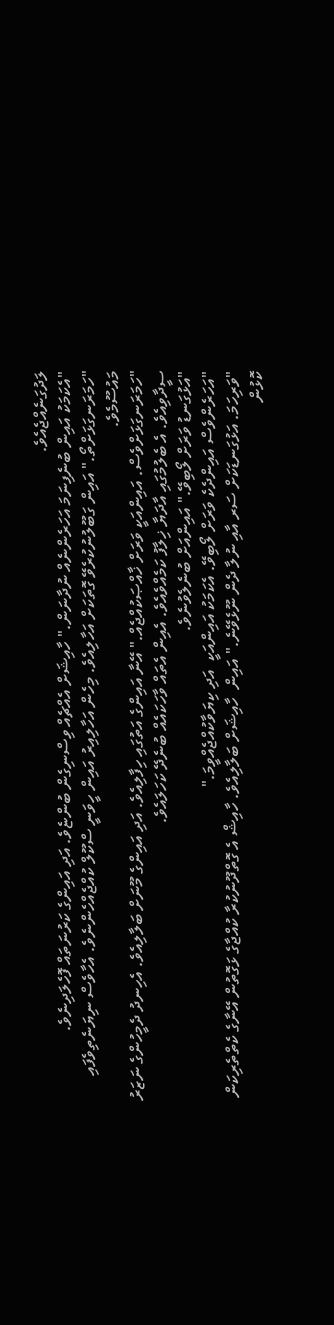ލަދުގަނެއްޖެއެވެ.
"އެކަމަކު އައިން ބުނެފިނަމަ އަހަރެންނެއް ނުދާނަން." ހާއިޝަށް އެއްޗެއް ވިސްނިގެން ބުންޏެވެ. އަދި އައިންގެ ކަރުނަތައް ފޮހެލަދިނެވެ.
"ހަމަރަނގަޅަށްތޯ." އައިން ގަބޫލުނުކުރެވޭ ގޮތަކަށް އަހާލިއެވެ. މިހެން އަހާލިއިރު އައިން ހީވަނީ ސްކޫލް ކުއްޖެއްހެންނެވެ. އެހާވެސް ނިޔަނެތިވެފައި މައުސޫމެވެ.
"ހަމަރަނގަޅަށްވެސް. އައިންއަކީ ވަރަށް ޚާއްޞަކުއްޖެއް." އޭނާ އައިންގެ އަތުގައި ހިފާލިއެވެ. އަދި އައިންގެ މޫނަށް ބަލާލިއެވެ. އެހިނދު ދެމީހުންގެ ނަޒަރު ސީދާވިއެވެ. އެ ބެލުމުގައި އާދަޔާ ޚިލާފު ކަމެއްވެއެވެ. އެއިން އެތައް ވާހަކައެއް ބުނެދޭ ކަހަލައެވެ.
"އަޅުގަނޑު ވަރަށް ލޯބިވޭ." އައިންއަށް ބުނެލެވުނެވެ.
"އަހަރެންވެސް އައިންދެކެ ވަރަށް ލޯބިވޭ. އެކަމަކު އައިންއަކީ  އަދި ކިޔަވާކުއްޖެއްވީމަ."
"ވަރިހަމަ. އަޅުގަނޑަކަށް ސަރ އާއި ނުލާ ދެން ނޫޅެވޭނެ." އައިން  ހާއިޝަށް ބަލާލިއެވެ. ހާއިޝް އެ ގޮތްދޫނުކުރާ ކުއްޖާގެ ޅަގޮތުން އޭނާގެ ކެތްތެރިކަން ކޮޅުން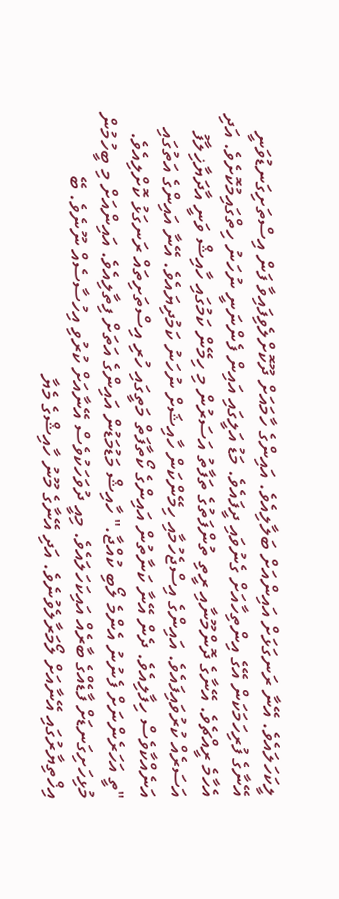ލީކަހަލައެވެ. އޭނާ ރަނގަޅަށް އައިންއަށް ބަލާލިއެވެ. އައިންގެ ހާމައަށް ދޫކޮށްލެވިފައިވާ ފަން އިސްތަށިގަނޑުވަނީ  އޭނާގެ ފުރިހަމަކަން އޭގެ އިންތިހާއަށް ގެނުވައި ދީފައެވެ. މަޑު އަލީގައި އައިން ފެންނަނީ ނުހަނު ހިތްގައިމުކޮށެވެ. އަދި އެހާމެ ރީއްޗެވެ. އޭނާގެ ދޮންމޫނާއި ރީތި ތުންފަތުގެ ތަފާތު އަސަރުން މި ހިމޭން ކަމުގައި ހާއިޝް ވަނީ އާދަޔާޚިލާފު އަސަރެއް ކުރުވައިފައެވެ. އައިންގެ އިސްޖެހުމާއި ހިމޭންކަން ހާއިޝަށް ނުހަނު ކަމުދިޔައެވެ. އޭނާ އައިންގެ އަތުގައި އަނެއްކާވެސް ހިފާލިއެވެ. ދެން އޭނާ ކަނާތުން އައިންގެ ކޯތާފަތް މަތީގައި ހުރި އިސްތަށިތައް ރަނގަޅު ކޮށްލިއެވެ.
"ތީ އަހަރެންނަށް ފެނުނު އެންމެ ލޯބި ކުއްޖާ." ހާއިޝް މަޑުމަޑުން އައިންގެ އަތަށް ފިތާލިއެވެ. އައިންއަށް މި ބީހުމުން މުޅިހަށިގަނޑަށް ފާޑެއްގެ ބާރެއް އައިކަހަލައެވެ. މިއީ ދުވަހަކުވެސް އޭނާއަށް ކުރުވި އިހުސާސެއް ނޫނެވެ. ބޭ އިޚްތިޔާރުގައި އޭނާއަށް ލޯމަރާލެވުނެވެ. އަދި އޭނާގެ މޫނު ހާއިޝްގެ މެޔާ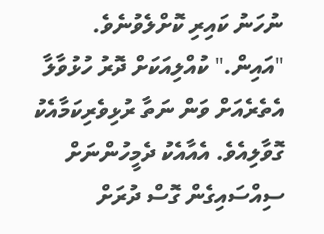ނުހަނު ކައިރި ކޮށްލެވުނެވެ.
"އައިން." ކުއްލިއަކަށް ދޮރު ހުޅުވާލާ އެތެރެއަށް ވަން ނަތާ ރުޅިވެރިކަމާއެކު ގޮވާލިއެވެ. އެއާއެކު ދެމީހުންނަށް ސިއްސައިގެން ގޮސް ދުރަށް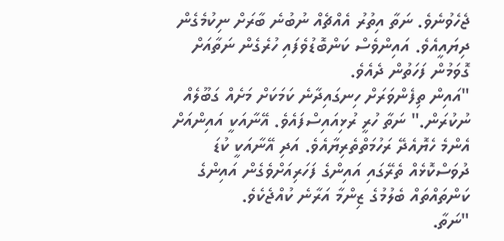ޖެހެވުނެވެ. ނަތާ އިތުރު އެއްޗެއް ނުބުނެ ބާރަށް ނިކުމެގެން ދިޔައީއެވެ. އައިންވެސް ކަންބޮޑުވެފައި ހުރެގެން ނަތާއަށް ގޮވަމުން ފަހަތުން ދެއެވެ.
"އައިން ތިފެންވަރަށް ހިނގައިދާނެ ކަމަކަށް މަށެއް ގަބޫލެއް ނުކުރަން." ނަތާ ހުރީ ރުޅިއައިސްފައެވެ. އޭނާއަކީ އައިންއަށް އެންމެ ހެޔޮއެދޭ ރަހުމަތްތެރިޔާއެވެ. އަދި އޭނާއަކީ ކުޑަ ދުވަސްކޮޅެއް ތެރޭގައި އައިންގެ ފަހަރިއަށްވެގެން އައިންގެ ކަންތައްތައް ބެލުމުގެ ޒިންމާ އަރާނެ ކުއްޖެކެވެ.
"ނަތާ.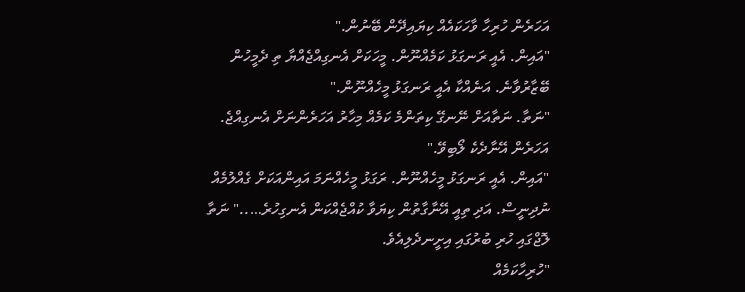އަހަރެން ހުރިހާ ވާހަކައެއް ކިޔައިދޭން ބޭނުން."
"އައިން. އެއީ ރަނގަޅު ކަމެއްނޫން. މީހަކަށް އެނގިއްޖެއްޔާ ތި ދެމީހުން ބޭޒާރުވާނެ. އަނެއްކާ އެއީ ރަނގަޅު މީހެއްނޫން."
"ނަތާ. ނަތާއަށް ނޭނގޭ ކިތަންމެ ކަމެއް މިހާރު އަހަރެންނަށް އެނގިއްޖެ. އަހަރެން އޭނާދެކެ ލޯބިވޭ."
"އައިން. އެއީ ރަނގަޅު މީހެއްނޫން. ރަގަޅު މީހެއްނަމަ އައިންއަކަށް ގެއްލުމެއް ނުދިނީސް. އަދި ތިއީ އޭނާގާތުން ކިޔަވާ ކުއްޖެއްކަން އެނގިހުރެ….." ނަތާ ލޮޖްގައި ހުރި ބުރުގައި އިށީނދެލިއެވެ.
"ހުރިހާކަމެއް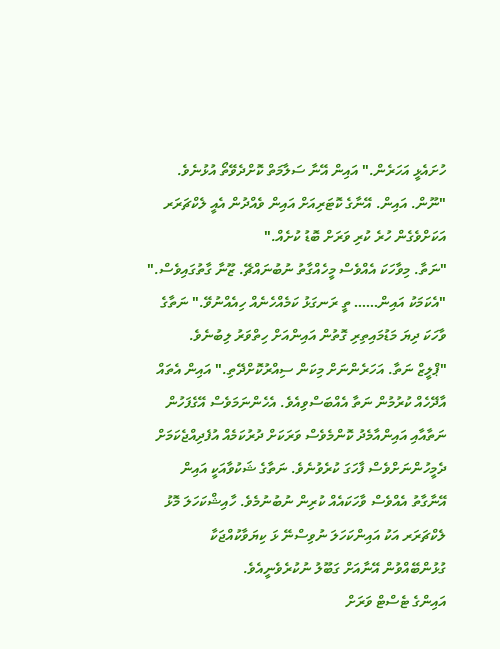ހުށައެޅީ އަހަރެން." އައިން އޭނާ ސަލާމަތް ކޮށްދެވޭތޯ އުޅުނެވެ.
"ނޫން. އައިން. އޭނާގެ ކޮޓަރިއަށް އައިން ވެއްދުން އެއީ ލެކްޗަރަރ އަކަށްވެގެން ހުރެ ކުރި ވަރަށް ބޮޑު ކުށެއް."
"ނަތާ. މިވާހަކަ އެއްވެސް މީހެއްގާތު ނުބުނައްޗޭ. ޒޫނާ ގާތުގައިވެސް."
"އެކަމަކު އައިން…… ތީ ރަނގަޅު ކަމެއްހެނެއް ހިއެއްނުވޭ." ނަތާގެ ވާހަކަ ދިޔަ މަޑުމައިތިރި ގޮތުން އައިންއަށް ހިތްވަރު ލިބުނެވެ.
"ޕްލީޒް ނަތާ. އަހަރެންނަށް މިކަން ސިއްރުކޮށްދޭތި." އައިން އެތައް އާދޭހެއް ކުރުމުން ނަތާ އެއްބަސްވިއެވެ. އެހެންނަމަވެސް އޭގެފަހުން ނަތާއާއި އައިންއާމެދު ކޮންމެވެސް ވަރަކަށް ދުރުކަމެއް އުފެދިއްޖެކަމަށް ދެމީހުންނަށްވެސް ފާހަގަ ކުރެވުނެވެ. ނަތާގެ ޝަކުވާއަކީ އައިން އޭނާގާތު އެއްވެސް ވާހަކައެއް ކުރިން ނުބުނުމެވެ. ހާއިޝްކަހަލަ މޮޅު ލެކްޗަރަރ އަކު އައިންކަހަލަ ނުވިސްނޭ ޅަ ކިޔަވާކުއްޖަކާ ގުޅުންބޭއްވުން އޭނާއަށް ގަބޫލު ނުކުރެވެނީއެވެ.
އައިންގެ ޓެސްޓް ވަރަށް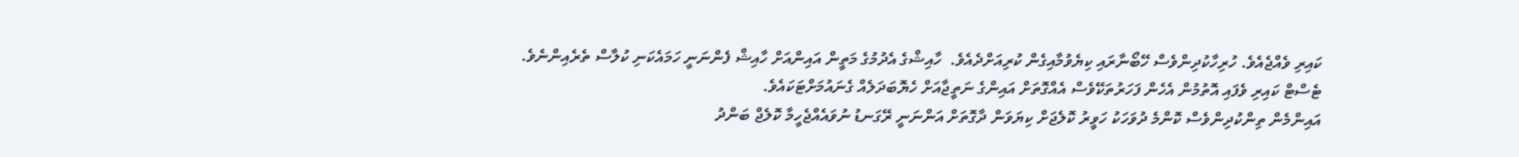ކައިރި ވެއްޖެއެވެ. ހުރިހާކުދިންވެސް ހޭބޯނާރައި ކިޔެވުމާއިގެން ކުރިއަށްދެއެވެ.  ހާއިޝްގެ އެދުމުގެ މަތީން އައިންއަށް ހާއިޝް ފެންނަނީ ހަމައެކަނި ކުލާސް ތެރެއިންނެވެ. ޓެސްޓް ކައިރި ވެފައި އޮތުމުން އެހެން ފަހަރުތަކޭވެސް އެއްގޮތަށް އައިންގެ ނަތީޖާއަށް ހެޔޮބަދަލެއް ގެނައުމަށްޓަކައެވެ.
އައިންމެން ތިންކުދިންވެސް ކޮންމެ ދުވަހަކު ހަވީރު ކޮލެޖަށް ކިޔަވަން ދާގޮތަށް އަންނަނީ ރޭގަނޑު ނުވައެއްޖެހީމާ ކޮލެޖް ބަންދު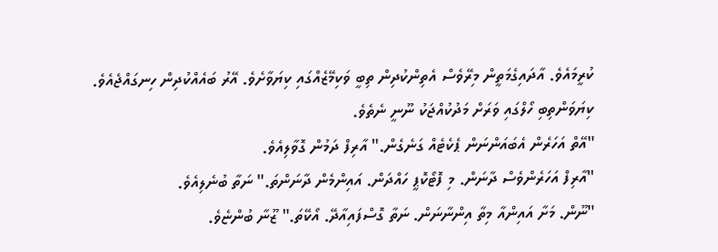ކުރީމައެވެ. އާދައިގެމަތީން މިރޭވެސް އެތިންކުދިން ތިބީ ވަކިމޭޒެއްގައި ކިޔަވާށެވެ. އޭރު ބައެއްކުދިން ހިނގައްޖެއެވެ. ކިޔަވަންތިބި ހޯލްގައި ވަރަށް މަދުކުއްޖަކު ނޫނީ ނެތެވެ.
"އޭތް އަހަރެން އެބައަންނަން ޕެކެޓެއް ގަނެގެން." އާރިފް ދަމުން ގޮވާލިއެވެ.
"އާރިފް އަހަރެންވެސް ދާނަން. މި ފޮޓޯކޮޕީ ހައްދަން. އައިންމެން ދާނަންތަ." ނަތާ ބުނެލިއެވެ.
"ނޫން. މަށާ އައިންއާ މިތާ އިންނާނަން. ނަތާ ގޮސްފައިއާދޭ. އޯކޭތަ." ޒޫނާ ބުންޏެވެ.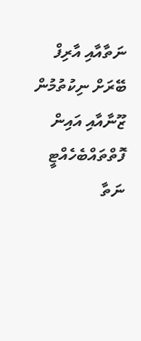ނަތާއާއި އާރިފް ބޭރަށް ނިކުތުމުން ޒޫނާއާއި އައިން ފޮތްތައްބެހެއްޓީ ނަތާ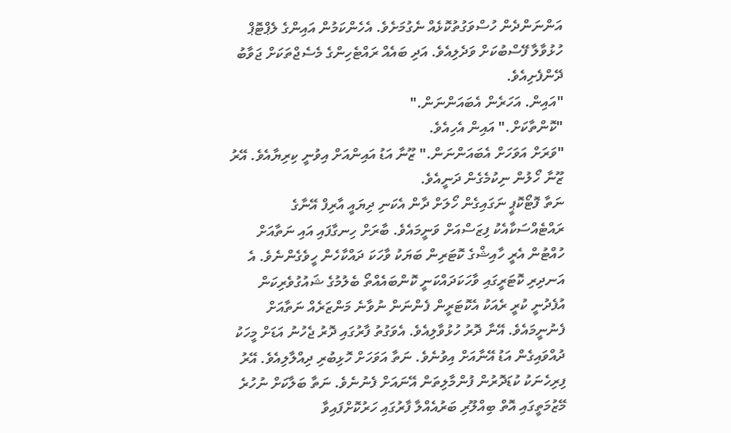އަންނަންދެން ހުސްވަގުތުކޮޅެއް ނެގުމަށެވެ. އެހެންކަމުން އައިންގެ ލެޕްޓޮޕް ހުޅުވާލާ ފޭސްބުކަށް ވަދެލިއެވެ. އަދި ބައެއް ރައްޓެހިންގެ މެސެޖްތަކަށް ޖަވާބު ދޭންފެށިއެވެ.
"އައިން. އަހަރެން އެބައަންނަން."
"ކޮންތާކަށް." އައިން އެހިއެވެ.
"ވަރަށް އަވަހަށް އެބައަންނަން." ޒޫނާ އަޑު އައިންއަށް އިވުނީ ކިރިޔާއެވެ. އޭރު ޒޫނާ ހޯލުން ނިކުމެގެން ދަނީއެވެ.
ނަތާ ފޮޓޯކޮޕީ ނަގައިގެން ހޯލަށް ދާން އެކަނި ދިޔައީ އާރިފް އޭނާގެ ރައްޓެއްސަކާއެކު ފިޒަސްއަށް ވަނީމައެވެ. ބާރަށް ހިނގާފައި އައި ނަތާއަށް ހުއްޓުން އެރީ ހާއިޝްގެ ކޮޓަރިން ބަޔަކު ވާހަކަ ދައްކާހެން ހީވެގެންނެވެ. އެ އަނދިރި ކޮޓަރީގައި ވާހަކަދައްކަނީ ކޮންބައެއްތޯ ބެލުމުގެ ޝައުގުވެރިކަން އުފެދުނީ ކުރީ ރެއަކު އެކޮޓަރީން ފެންނަން ނުވާނެ މަންޒަރެއް ނަތާއަށް ފެނުނީމައެވެ. އޭނާ ދޮރު ހުޅުވާލިއެވެ. އެވަގުތު ފާރުގައި ދޮރު ޖެހުނު އަޑަށް މީހަކު ދުއްވައިގެން އަޑު އޭނާއަށް އިވުނެވެ. ނަތާ އަވަހަށް ހޮޅިބުރި ދިއްލާލިއެވެ. އޭރު ފިރިހެނަކު ކުޑަދޮރުން ފުންމާލިތަން އޭނައަށް ފެނުނެވެ. ނަތާ ބަލާކަށް ނުހުރެ މޭޒުމަތީގައި އޮތް ބިއްލޫރި ބަރުއެއްލާ ފާރުގައި ހަރުކޮށްފައިވާ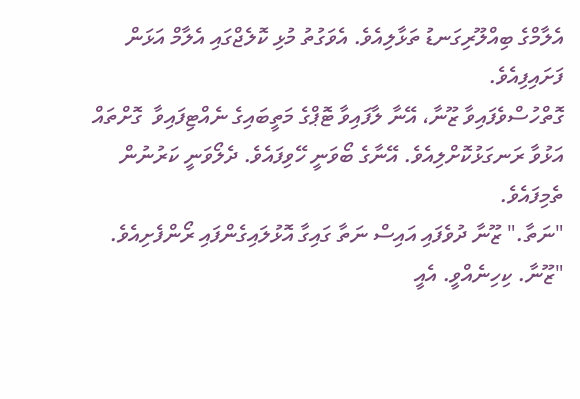އެލާމްގެ ބިއްލޫރިގަނޑު ތަޅާލިއެވެ. އެވަގުތު މުޅި ކޮލެޖްގައި އެލާމް އަޅަން ފަށައިފިއެވެ.
ގޮތްހުސްވެފައިވާ ޒޫނާ، އޭނާ ލާފައިވާ ޓޮޕްގެ މަތީބައިގެ ނެއްޓިފައިވާ  ގޮށްތައް އަޅުވާ ރަނގަޅުކޮށްލިއެވެ. އޭނާގެ ބޯވަނީ ހޭވިފައެވެ. ދެލޯވަނީ ކަރުނުން ތެމިފައެވެ.
"ނަތާ." ޒޫނާ ދުވެފައި އައިސް ނަތާ ގައިގާ އޮޅުލައިގެންފައި ރޯންފެށިއެވެ.
"ޒޫނާ. ކިހިނެއްވީ. އެއީ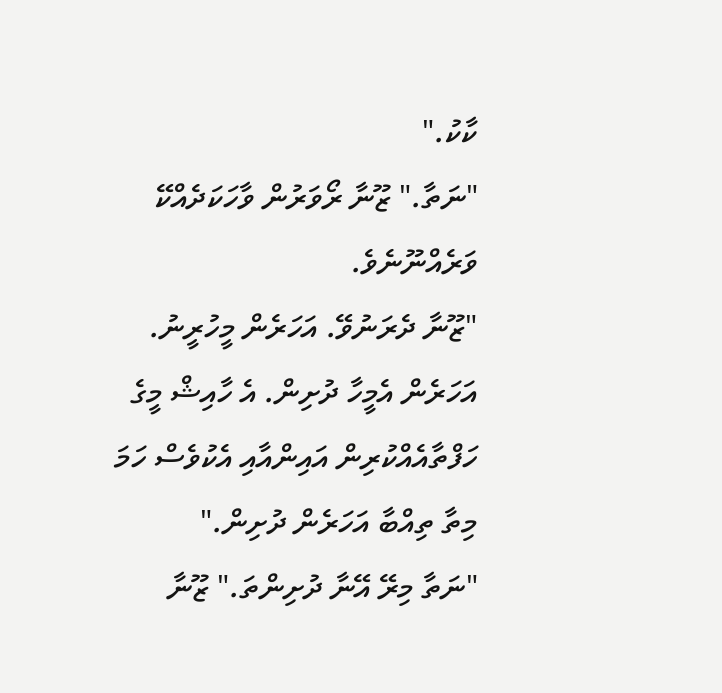ކާކު."
"ނަތާ." ޒޫނާ ރޯވަރުން ވާހަކަދެއްކޭ ވަރެއްނޫނެވެ.
"ޒޫނާ ދެރަނުވޭ. އަހަރެން މީހުރީނު. އަހަރެން އެމީހާ ދުށިން. އެ ހާއިޝް މީގެ ހަފްތާއެއްކުރިން އައިންއާއި އެކުވެސް ހަމަ މިތާ ތިއްބާ އަހަރެން ދުށިން."
"ނަތާ މިރޭ އޭނާ ދުށިންތަ." ޒޫނާ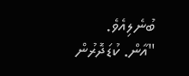ބުނެލިއެވެ.
"އާން. ކުޑަދޮރުން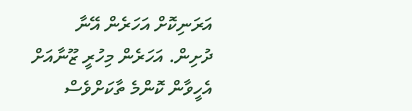އަރަނިކޮށް އަހަރެން އޭނާ ދުށިން. އަހަރެން މިހުރީ ޒޫނާއަށް އެހީވާން ކޮންމެ ތާކަށްވެސް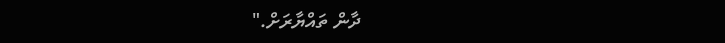ދާން ތައްޔާރަށް."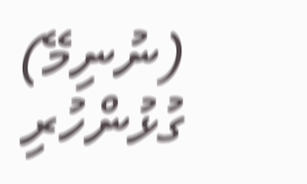(ނުނިމޭ)
ގުޅުންހުރި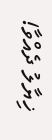ޚިޔާލު ދެއްވާ!